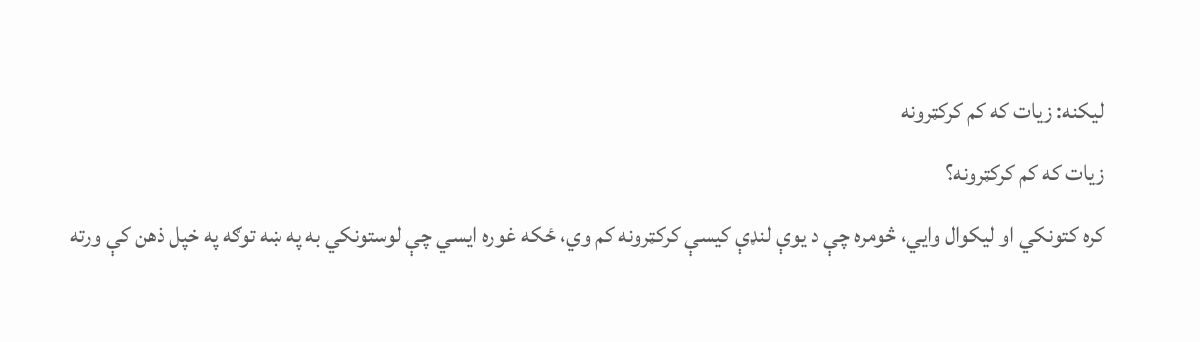لیکنه: زیات که کم کرکټرونه
زیات که کم کرکټرونه؟
کره کتونکي او لیکوال وايي، څومره چې د یوې لنډې کیسې کرکټرونه کم وي، ځکه غوره ایسي چې لوستونکي به په ښه توګه په خپل ذهن کې ورته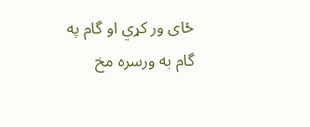ځای ور کړي او گام په گام به ورسره مخ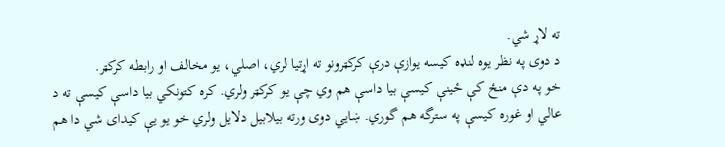ته لاړ شي.
د دوی په نظر یوه لنډه کیسه یوازې درې کرکټرونو ته اړتیا لري، اصلي، یو مخالف او رابطه کرکټر.
خو په دې منځ کې ځینې کیسې بیا داسې هم وي چې یو کرکټر ولري. کره کتونکي بیا داسې کیسې ته د عالي او غوره کیسې په سترگه هم گوري. ښايي دوی ورته بیلابیل دلایل ولري خو یو یې کیدای شي دا هم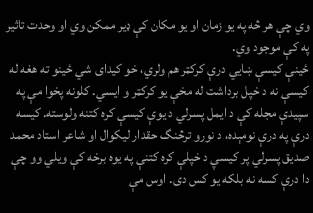وي چې هر څه په یو زمان او یو مکان کې ډیر ممکن وي او وحدت تاثیر په کې موجود وي.
ځینې کیسې ښایي درې کرکټر هم ولري، خو کیدای شي ځینو ته هغه له کیسې نه د خپل برداشت له مخې یو کرکټر و ایسي. کلونه پخوا مې په سپیدې مجله کې د ایمل پسرلي د یوې کیسې کره کتنه ولوسته. کیسه درې په درې نومېده، د نورو ترڅنگ حقدار لیکوال او شاعر استاد محمد صدیق پسرلي پر کیسۑ د خپلې کره کتنې په یوه برخه کې ویلي وو چې دا درې کسه نه بلکه یو کس دی. اوس مې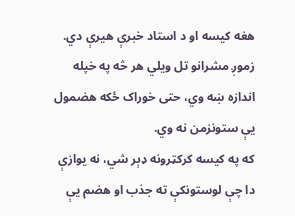هغه کیسه او د استاد خبرې هیرې دي.
زموږ مشرانو تل ویلي هر څه په خپله اندازه ښه وي، حتی خوراک ځکه هضمول یې ستونزمن نه وي.
که په کیسه کرکټرونه ډېر شي، نه یوازې دا چې لوستونکې ته جذب او هضم یې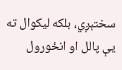سختېږي، بلکه لیکوال ته یې پالل او انځورول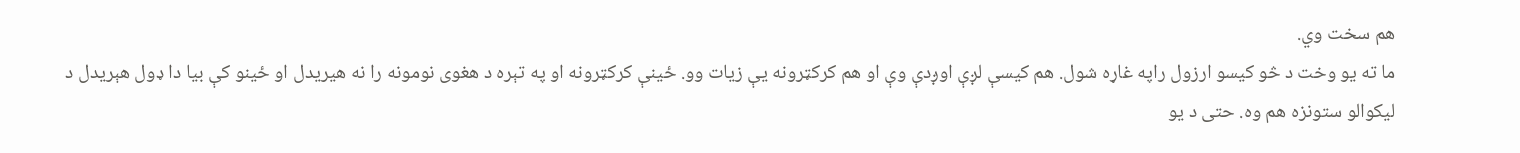هم سخت وي.
ما ته یو وخت د څو کیسو ارزول راپه غاړه شول. هم کیسې لږې اوږدې وې او هم کرکټرونه یې زیات وو. ځینې کرکټرونه او په تېره د هغوی نومونه را نه هیریدل او ځینو کې بیا دا ډول هېریدل د لیکوالو ستونزه هم وه. حتی د یو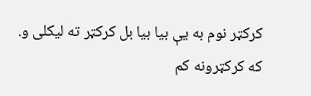کرکټر نوم به یې بیا بیا بل کرکټر ته لیکلی و.
که کرکټرونه کم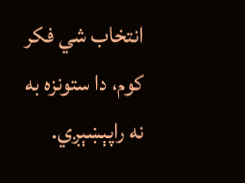انتخاب شي فکر کوم، دا ستونزه به نه راپېښېږي.